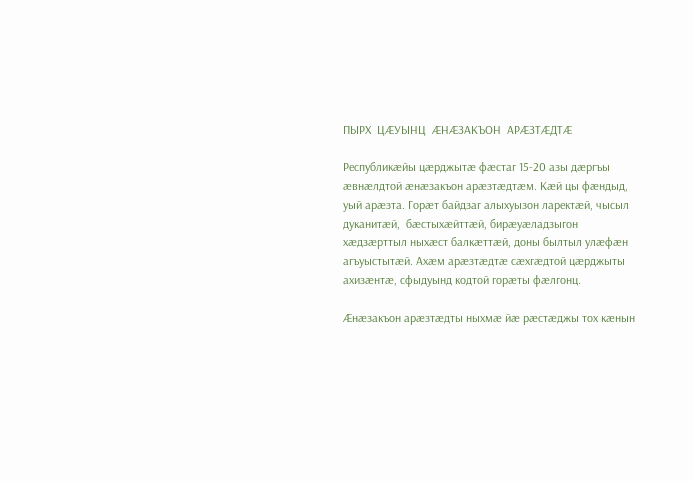ПЫРХ  ЦÆУЫНЦ  ÆНÆЗАКЪОН  АРÆЗТÆДТÆ

Республикæйы цæрджытæ фæстаг 15-20 азы дæргъы æвнæлдтой æнæзакъон арæзтæдтæм. Кæй цы фæндыд, уый арæзта. Горæт байдзаг алыхуызон ларектæй, чысыл дуканитæй,  бæстыхæйттæй, бирæуæладзыгон хæдзæрттыл ныхæст балкæттæй, доны былтыл улæфæн агъуыстытæй. Ахæм арæзтæдтæ сæхгæдтой цæрджыты ахизæнтæ, сфыдуынд кодтой горæты фæлгонц.

Æнæзакъон арæзтæдты ныхмæ йæ рæстæджы тох кæнын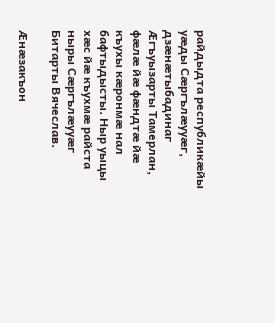райдыдта республикæйы уæды Сæргълæууæг, дзæнæтыбадинаг Æгъуызарты Тамерлан, фæлæ йæ фæндтæ йæ къухы кæронмæ нал бафтыдысты. Ныр уыцы хæс йæ къухмæ райста ныры Сæргълæууæг Битарты Вячеслав.

Æнæзакъон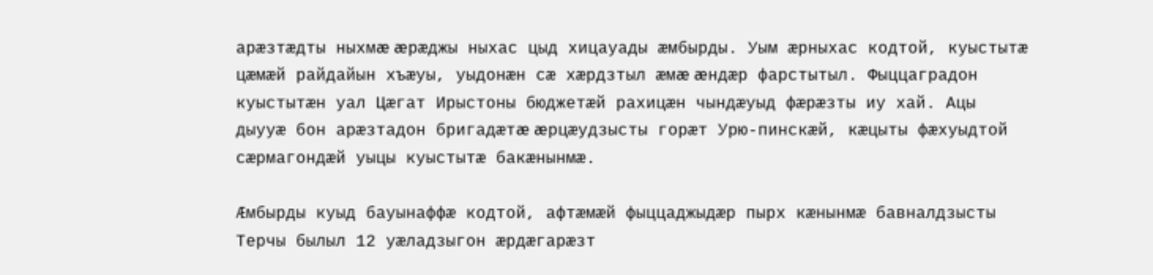арæзтæдты ныхмæ æрæджы ныхас цыд хицауады æмбырды. Уым æрныхас кодтой, куыстытæ цæмæй райдайын хъæуы, уыдонæн сæ хæрдзтыл æмæ æндæр фарстытыл. Фыццаградон куыстытæн уал Цæгат Ирыстоны бюджетæй рахицæн чындæуыд фæрæзты иу хай. Ацы дыууæ бон арæзтадон бригадæтæ æрцæудзысты горæт Урю-пинскæй, кæцыты фæхуыдтой сæрмагондæй уыцы куыстытæ бакæнынмæ.

Æмбырды куыд бауынаффæ кодтой, афтæмæй фыццаджыдæр пырх кæнынмæ бавналдзысты Терчы былыл 12 уæладзыгон æрдæгарæзт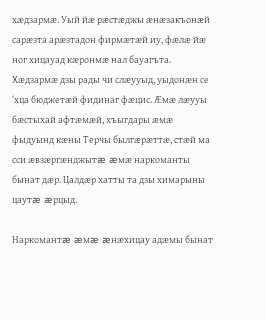хæдзармæ. Уый йæ рæстæджы æнæзакъонæй сарæзта арæзтадон фирмæтæй иу, фæлæ йæ ног хицауад кæронмæ нал бауагъта. Хæдзармæ дзы рады чи слæууыд, уыдонæн се ‘хца бюджетæй фидинаг фæцис. Æмæ лæууы   бæстыхай афтæмæй, хъыгдары æмæ фыдуынд кæны Терчы былгæрæттæ, стæй ма сси æвзæргæнджытæ æмæ наркоманты бынат дæр. Цалдæр хатты та дзы химарыны цаутæ æрцыд.

Наркомантæ æмæ æнæхицау адæмы бынат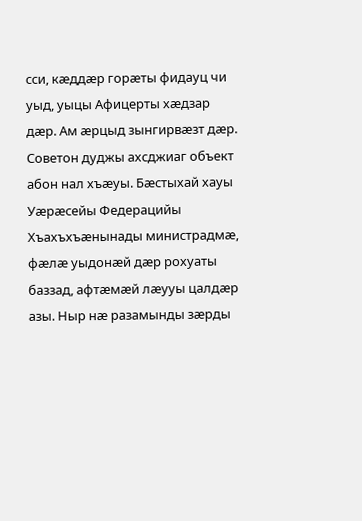сси, кæддæр горæты фидауц чи уыд, уыцы Афицерты хæдзар дæр. Ам æрцыд зынгирвæзт дæр. Советон дуджы ахсджиаг объект абон нал хъæуы. Бæстыхай хауы Уæрæсейы Федерацийы Хъахъхъæнынады министрадмæ, фæлæ уыдонæй дæр рохуаты баззад, афтæмæй лæууы цалдæр азы. Ныр нæ разамынды зæрды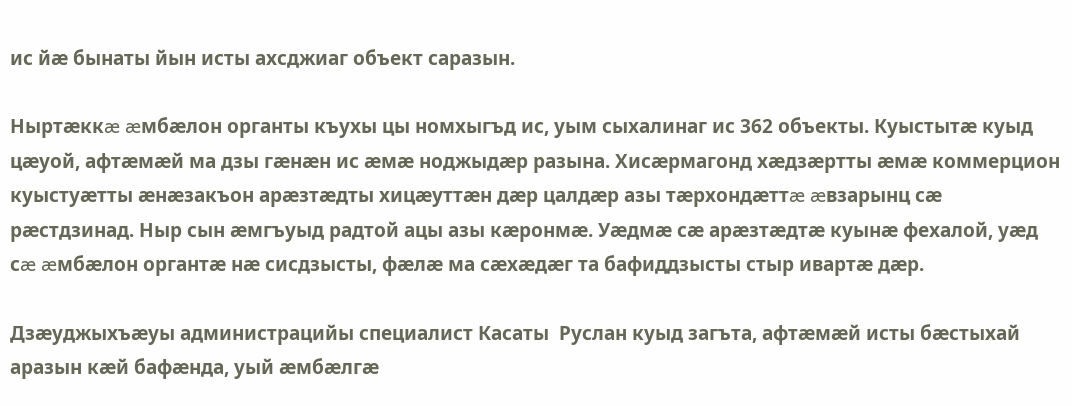ис йæ бынаты йын исты ахсджиаг объект саразын.

Ныртæккæ æмбæлон органты къухы цы номхыгъд ис, уым сыхалинаг ис 362 объекты. Куыстытæ куыд цæуой, афтæмæй ма дзы гæнæн ис æмæ ноджыдæр разына. Хисæрмагонд хæдзæртты æмæ коммерцион куыстуæтты æнæзакъон арæзтæдты хицæуттæн дæр цалдæр азы тæрхондæттæ æвзарынц сæ рæстдзинад. Ныр сын æмгъуыд радтой ацы азы кæронмæ. Уæдмæ сæ арæзтæдтæ куынæ фехалой, уæд сæ æмбæлон органтæ нæ сисдзысты, фæлæ ма сæхæдæг та бафиддзысты стыр ивартæ дæр.

Дзæуджыхъæуы администрацийы специалист Касаты  Руслан куыд загъта, афтæмæй исты бæстыхай аразын кæй бафæнда, уый æмбæлгæ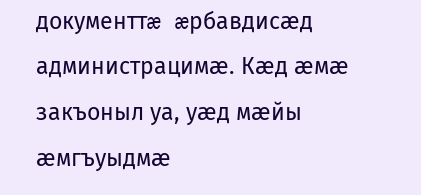документтæ æрбавдисæд администрацимæ. Кæд æмæ закъоныл уа, уæд мæйы æмгъуыдмæ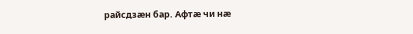райсдзæн бар. Афтæ чи нæ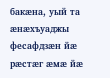бакæна, уый та æнæхъуаджы фесафдзæн йæ рæстæг æмæ йæ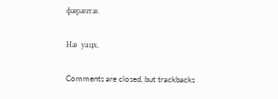фæрæзтæ.

Нæ  уацх.

Comments are closed, but trackbacks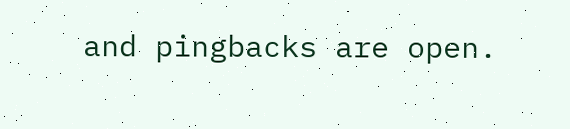and pingbacks are open.